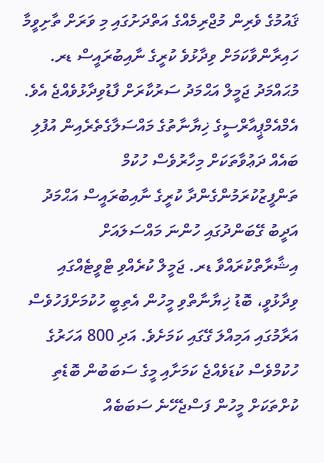ޤައުމުގެ ވެރިން މުޖްރިމެއްގެ އަތްދަށުގައި މި ވަރަށް ތާށިވީމާ ހައިރާންވާކަމަށް ވިދާޅުވެ ކުރީގެ ނާއިބުރައީސް ޑރ. މުޙައްމަދު ޖަމީލް އަޙްމަދު ސަރުކާރަށް ފާޑުވިދާޅުވެއްޖެ އެވެ.
އެމްއެމްޕީއާރްސީގެ ޚިޔާނާތުގެ މައްސަލާގެތެރެއިން އުފުލި ބައެއް ދަޢުވާތަކަށް މިހާރުވެސް ހުކުމް ތަންފީޒުކުރަމުންގެންދާ ކުރީގެ ނާއިބުރައީސް އަޙްމަދު އަދީބު ގޭބަންދުގައި ހުންނަ މައްސަލައަށް އިޝާރާތްކުރައްވާ ޑރ. ޖަމީލް ކުރެއްވި ޓްވީޓެއްގައި ވިދާޅުވީ، ބޮޑު ޚިޔާނާތްވި މީހުން އެތިބީ ހުކުމަށްފަހުވެސް އަރާމުގައި އަމިއްލަ ގޭގައި ކަމަށެވެ. އަދި 800 އަހަރުގެ ހުކުމްވެސް ކުޑަވެއްޖެ ކަމަށާއި މީގެ ސަބަބުން ބޮޑެތި ކުށްތަކަށް މީހުން ފަސްޖެހޭނެ ސަބަބެއް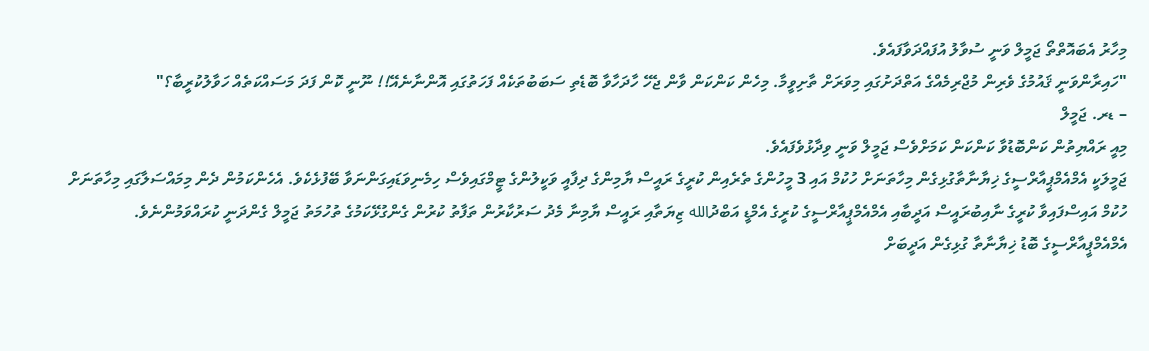މިހާރު އެބައޮތްތޯ ޖަމީލް ވަނީ ސުވާލު އުފައްދަވާފައެވެ.
"ހައިރާންވަނީ ޤައުމުގެ ވެރިން މުޖްރިމެއްގެ އަތްދަށުގައި މިވަރަށް ތާށިވީމާ. މިހެން ކަންކަން ވާން ޖެހޭ ހާދަހާވާ ބޮޑެތި ސަބަބުތަކެއް ފަހަތުގައި އޮންނާނެއޭ!! ނޫނީ ކޮން ފަދަ މަސައްކަތެއް ހަވާލުކުރީބާ؟"
– ޑރ. ޖަމީލް
މިއީ ރައްޔިތުން ކަންބޮޑުވާ ކަންކަން ކަމަށްވެސް ޖަމީލް ވަނީ ވިދާޅުވެފައެވެ.
ޖަމީލަކީ އެމްއެމްޕީއާރްސީގެ ޚިޔާނާތާގުޅިގެން މިހާތަނަށް ހުކުމް އައި 3 މީހުންގެ ތެރެއިން ކުރީގެ ރައީސް ޔާމިންގެ ދިފާއީ ވަކީލުންގެ ޓީމްގައިވެސް ހިމެނިވަޑައިގަންނަވާ ބޭފުޅެކެވެ. އެހެންކަމުން ދެން މިމައްސަލާގައި މިހާތަނަށް ހުކުމް އައިސްފައިވާ ކުރީގެ ނާއިބުރައީސް އަދީބާއި އެމްއެމްޕީއާރްސީގެ ކުރީގެ އެމްޑީ އަބްދުالله ޒިޔަތާއި ރައީސް ޔާމިނާ މެދު ސަރުކާރުން ތަފާތު ކުރުން ގެންގުޅޭކަމުގެ ތުހުމަތު ޖަމީލް ގެންދަނީ ކުރައްވަމުންނެވެ.
އެމްއެމްޕީއާރްސީގެ ބޮޑު ޚިޔާނާތާ ގުޅިގެން އަދީބަށް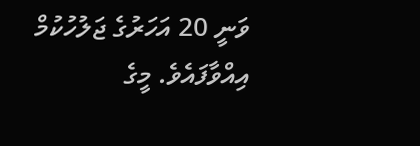ވަނީ 20 އަހަރުގެ ޖަލުހުކުމް އިއްވާފައެވެ. މީގެ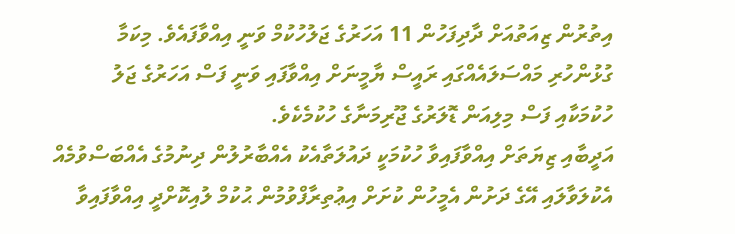އިތުރުން ޒިއަތުއަށް ދާދިފަހުން 11 އަހަރުގެ ޖަލުހުކުމް ވަނީ އިއްވާފައެވެ. މިކަމާ ގުޅުންހުރި މައްސަލައެއްގައި ރައީސް ޔާމީނަށް އިއްވާފައި ވަނީ ފަސް އަހަރުގެ ޖަލު ހުކުމަކާއި ފަސް މިލިއަން ޑޮލަރުގެ ޖޫރިމަނާގެ ހުކުމެކެވެ.
އަދީބާއި ޒިޔަތަށް އިއްވާފައިވާ ހުކުމަކީ ދައުލަތާއެކު އެއްބާރުލުން ދިނުމުގެ އެއްބަސްވުމެއް އެކުލަވާލައި އޭގެ ދަށުން އެމީހުން ކުށަށް އިޢުތިރާފްވުމުން ޙުކުމް ލުއިކޮށްދީ އިއްވާފައިވާ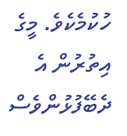ހުކުމެކެވެ. މީގެ އިތުރުން އެ ދެބޭފުޅުންވެސް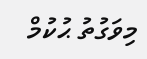މިވަގުތު ޙުކުމް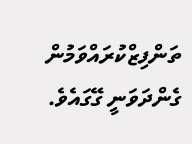ތަންފިޒްކުރައްވަމުން ގެންދަވަނީ ގޭގައެވެ.